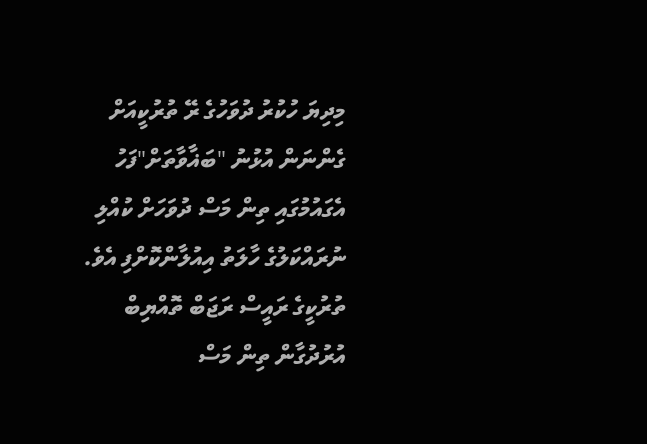މިދިޔަ ހުކުރު ދުވަހުގެ ރޭ ތުރުކީއަށް ގެންނަން އުޅުނު "ބަޣާވާތަށް"ފަހު އެގައުމުގައި ތިން މަސް ދުވަހަށް ކުއްލި ނުރައްކަލުގެ ހާލަތު އިއުލާންކޮށްފި އެވެ.
ތުރުކީގެ ރައީސް ރަޖަބް ތޮއްޔިބް އުރުދުގާން ތިން މަސް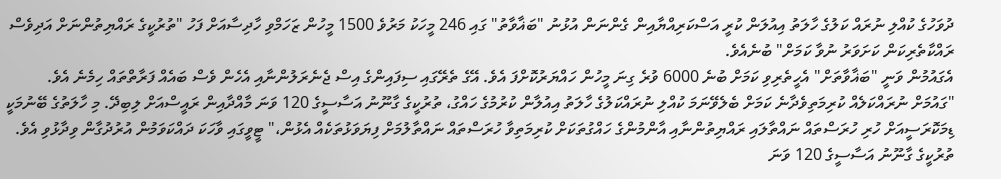ދުވަހުގެ ކުއްލި ނުރައް ކަލުގެ ހާލަތު އިއުލަން ކުރީ އަސްކަރިއްޔާއިން ގެންނަން އުޅުނު "ބަޣާވާތު" ގައި 246 މީހަކު މަރުވެ 1500 މީހުން ޒަހަމްވި ހާދިސާއަށް ފަހު "ތުރުކީގެ ރައްޔިތުންނަށް އަދިވެސް ރައްކާތެރިކަން ކަށަވަރު ނުވާ ކަމަށް" ބުނެއެވެ.
އެގައުމުން ވަނީ "ބަޣާވާތަށް" އެހީތެރިވި ކަމަށް ބުނެ 6000 ވުރެ ގިނަ މީހުން ހައްޔަރުކޮށްފަ އެވެ. އޭގެ ތެރޭގައި ސިފައިންގެ އިސް ޖެނެރަލުންނާއި އެހެން ވެސް ބައެއް ފަރާތްތައް ހިމެނެ އެވެ.
"ގައުމަށް ނުރައްކަލެއް ކުރިމަތިވެދާނެ ކަމަށް ބެލެވޭނަމަ ކުއްލި ނުރައްކަލުގެ ހާލަތު އިއުލާން ކުރުމުގެ ހައްގު، ތުރުކީގެ ގާނޫނު އަސާސީގެ 120 ވަނަ މާއްދާއިން ރައީސްއަށް ލިބިދޭ. މި ހާލަތުގެ ބޭނުމަކީ ޑިމަކޮރަސީއަށް ހުރި ހުރަސްތައް ނައްތާލައި ރައްޔިތުންނާއި އާންމުންގެ ހައްގުތަކަށް ކުރިމަތިވާ ހުރަސްތައް ނައްތާލުމަށް ފިޔަވަޅުތަކެއް އެޅުން،" ޓީވީގައި ވާހަކަ ދައްކަވަމުން އުރުދުގާން ވިދާޅުވި އެވެ.
ތުރުކީގެ ގާނޫނު އަސާސީގެ 120 ވަނަ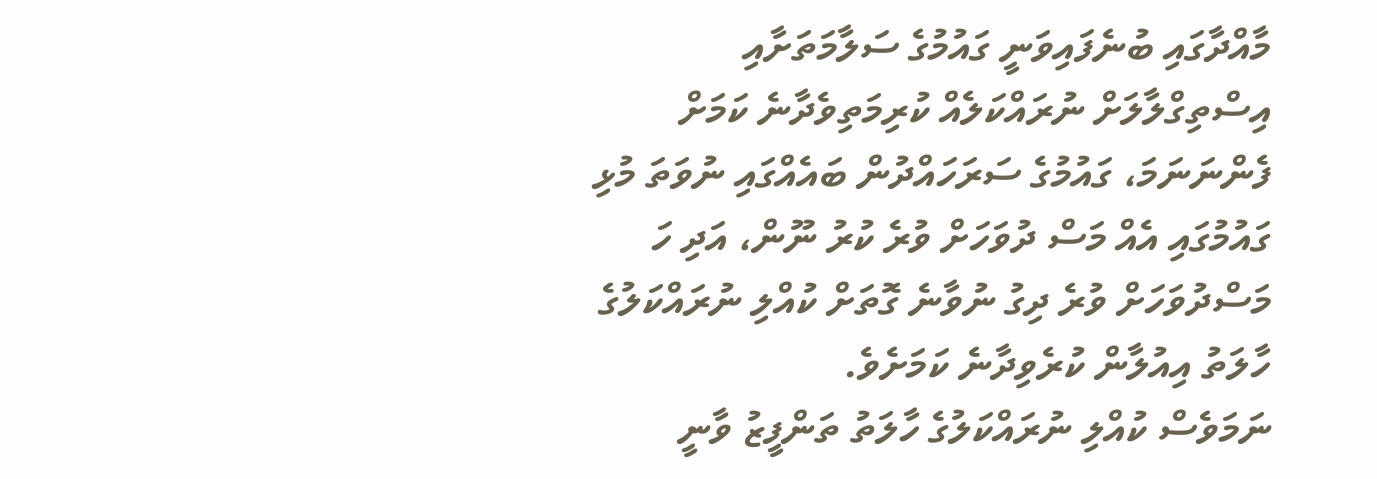މާއްދާގައި ބުނެފައިވަނީ ގައުމުގެ ސަލާމަތަށާއި އިސްތިގްލާލަށް ނުރައްކަލެއް ކުރިމަތިވެދާނެ ކަމަށް ފެންނަނަމަ، ގައުމުގެ ސަރަހައްދުން ބައެއްގައި ނުވަތަ މުޅި ގައުމުގައި އެއް މަސް ދުވަހަށް ވުރެ ކުރު ނޫން، އަދި ހަ މަސްދުވަހަށް ވުރެ ދިގު ނުވާނެ ގޮތަށް ކުއްލި ނުރައްކަލުގެ ހާލަތު އިއުލާން ކުރެވިދާނެ ކަމަށެވެ.
ނަމަވެސް ކުއްލި ނުރައްކަލުގެ ހާލަތު ތަންފީޒު ވާނީ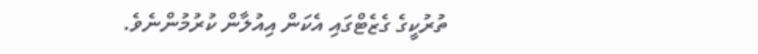ތުރުކީގެ ގެޒެޓްގައި އެކަން އިއުލާން ކުރުމުންނެވެ.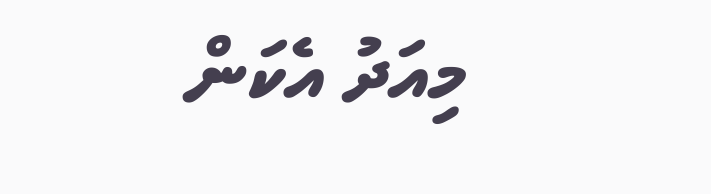މިއަދު އެކަން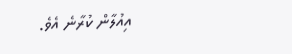އިއުލާން ކުރާނެ އެވެ.